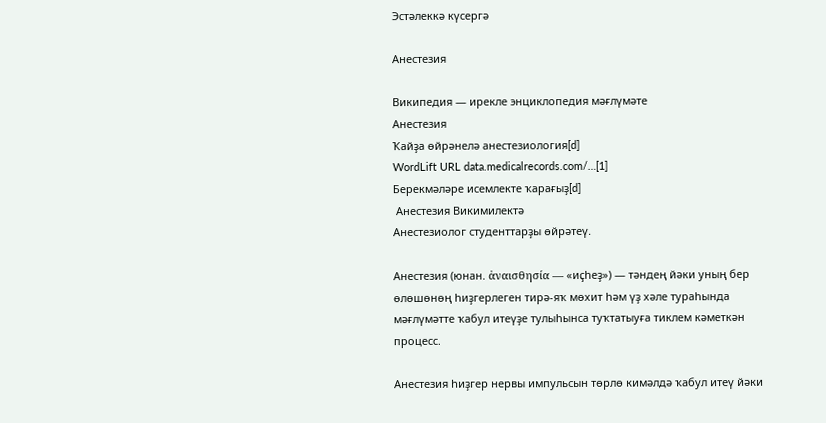Эстәлеккә күсергә

Анестезия

Википедия — ирекле энциклопедия мәғлүмәте
Анестезия
Ҡайҙа өйрәнелә анестезиология[d]
WordLift URL data.medicalrecords.com/…[1]
Берекмәләре исемлекте ҡарағыҙ[d]
 Анестезия Викимилектә
Анестезиолог студенттарҙы өйрәтеү.

Анестезия (юнан. ἀναισθησία — «иҫһеҙ») — тәндең йәки уның бер өлөшөнөң һиҙгерлеген тирә-яҡ мөхит һәм үҙ хәле тураһында мәғлүмәтте ҡабул итеүҙе тулыһынса туҡтатыуға тиклем кәметкән процесс.

Анестезия һиҙгер нервы импульсын төрлө кимәлдә ҡабул итеү йәки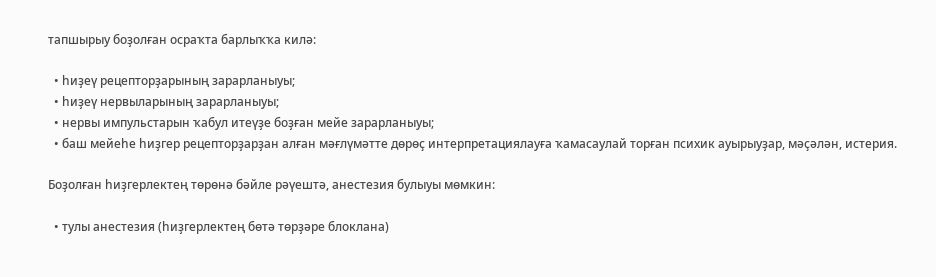тапшырыу боҙолған осраҡта барлыҡҡа килә:

  • һиҙеү рецепторҙарының зарарланыуы;
  • һиҙеү нервыларының зарарланыуы;
  • нервы импульстарын ҡабул итеүҙе боҙған мейе зарарланыуы;
  • баш мейеһе һиҙгер рецепторҙарҙан алған мәғлүмәтте дөрөҫ интерпретациялауға ҡамасаулай торған психик ауырыуҙар, мәҫәлән, истерия.

Боҙолған һиҙгерлектең төрөнә бәйле рәүештә, анестезия булыуы мөмкин:

  • тулы анестезия (һиҙгерлектең бөтә төрҙәре блоклана)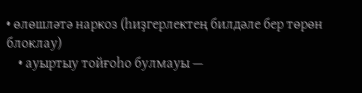• өлөшләтә наркоз (һиҙгерлектең билдәле бер төрөн блоклау)
    • ауыртыу тойғоһо булмауы —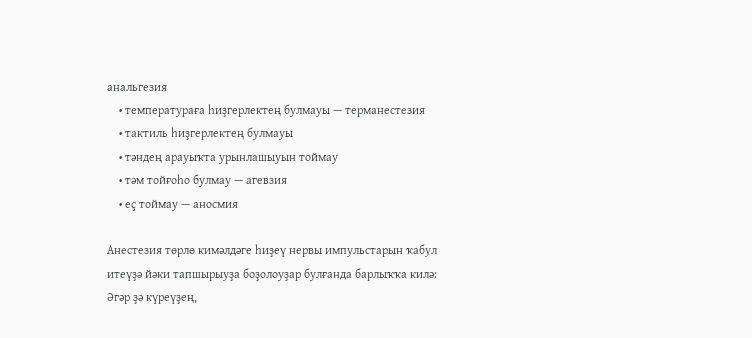анальгезия
    • температураға һиҙгерлектең булмауы — терманестезия
    • тактиль һиҙгерлектең булмауы
    • тәндең арауыҡта урынлашыуын тоймау
    • тәм тойғоһо булмау — агевзия
    • еҫ тоймау — аносмия

Анестезия төрлө кимәлдәге һиҙеү нервы импульстарын ҡабул итеүҙә йәки тапшырыуҙа боҙолоуҙар булғанда барлыҡҡа килә: Әгәр ҙә күреүҙең,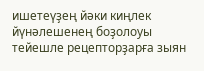ишетеүҙең йәки киңлек йүнәлешенең боҙолоуы тейешле рецепторҙарға зыян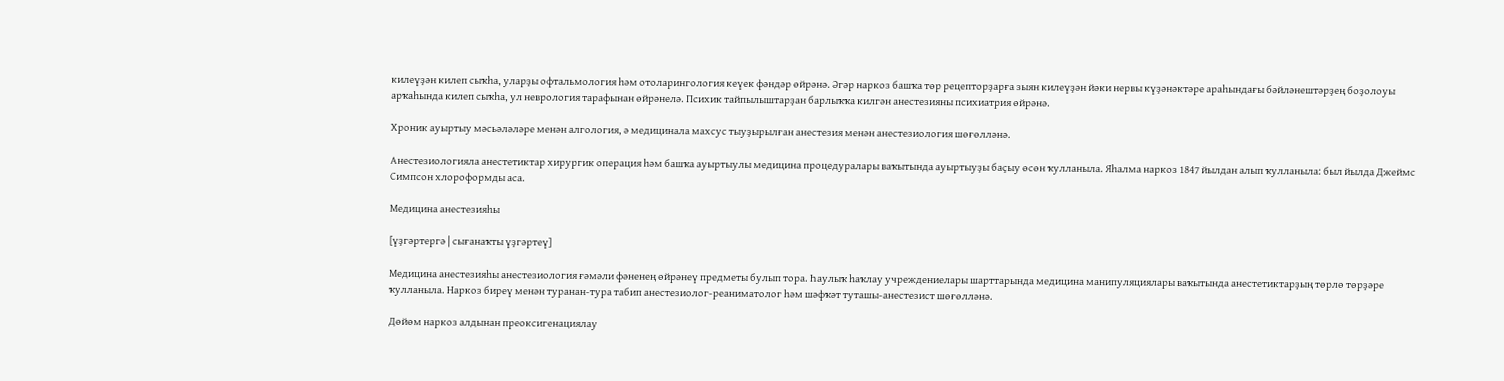килеүҙән килеп сыҡһа, уларҙы офтальмология һәм отоларингология кеүек фәндәр өйрәнә. Әгәр наркоз башҡа төр рецепторҙарға зыян килеүҙән йәки нервы күҙәнәктәре араһындағы бәйләнештәрҙең боҙолоуы арҡаһында килеп сыҡһа, ул неврология тарафынан өйрәнелә. Психик тайпылыштарҙан барлыҡҡа килгән анестезияны психиатрия өйрәнә.

Хроник ауыртыу мәсьәләләре менән алгология, ә медицинала махсус тыуҙырылған анестезия менән анестезиология шөғөлләнә.

Анестезиологияла анестетиктар хирургик операция һәм башҡа ауыртыулы медицина процедуралары ваҡытында ауыртыуҙы баҫыу өсөн ҡулланыла. Яһалма наркоз 1847 йылдан алып ҡулланыла: был йылда Джеймс Симпсон хлороформды аса.

Медицина анестезияһы

[үҙгәртергә | сығанаҡты үҙгәртеү]

Медицина анестезияһы анестезиология ғәмәли фәненең өйрәнеү предметы булып тора. Һаулыҡ һаҡлау учреждениелары шарттарында медицина манипуляциялары ваҡытында анестетиктарҙың төрлө төрҙәре ҡулланыла. Наркоз биреү менән туранан-тура табип анестезиолог-реаниматолог һәм шәфҡәт туташы-анестезист шөғөлләнә.

Дөйөм наркоз алдынан преоксигенациялау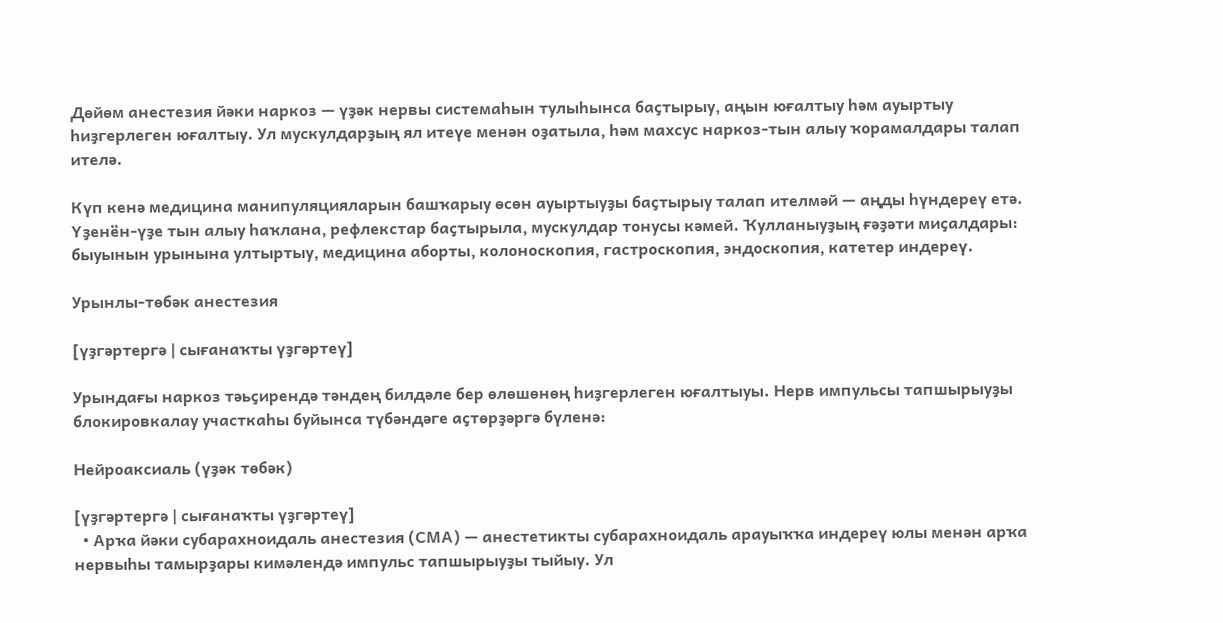Дөйөм анестезия йәки наркоз — үҙәк нервы системаһын тулыһынса баҫтырыу, аңын юғалтыу һәм ауыртыу һиҙгерлеген юғалтыу. Ул мускулдарҙың ял итеүе менән оҙатыла, һәм махсус наркоз-тын алыу ҡорамалдары талап ителә.

Күп кенә медицина манипуляцияларын башҡарыу өсөн ауыртыуҙы баҫтырыу талап ителмәй — аңды һүндереү етә. Үҙенён-үҙе тын алыу һаҡлана, рефлекстар баҫтырыла, мускулдар тонусы кәмей. Ҡулланыуҙың ғәҙәти миҫалдары: быуынын урынына ултыртыу, медицина аборты, колоноскопия, гастроскопия, эндоскопия, катетер индереү.

Урынлы-төбәк анестезия

[үҙгәртергә | сығанаҡты үҙгәртеү]

Урындағы наркоз тәьҫирендә тәндең билдәле бер өлөшөнөң һиҙгерлеген юғалтыуы. Нерв импульсы тапшырыуҙы блокировкалау участкаһы буйынса түбәндәге аҫтөрҙәргә бүленә:

Нейроаксиаль (үҙәк төбәк)

[үҙгәртергә | сығанаҡты үҙгәртеү]
  • Арҡа йәки субарахноидаль анестезия (СМА) — анестетикты субарахноидаль арауыҡҡа индереү юлы менән арҡа нервыһы тамырҙары кимәлендә импульс тапшырыуҙы тыйыу. Ул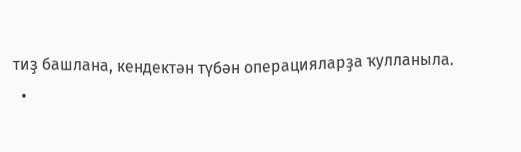тиҙ башлана, кендектән түбән операцияларҙа ҡулланыла.
  •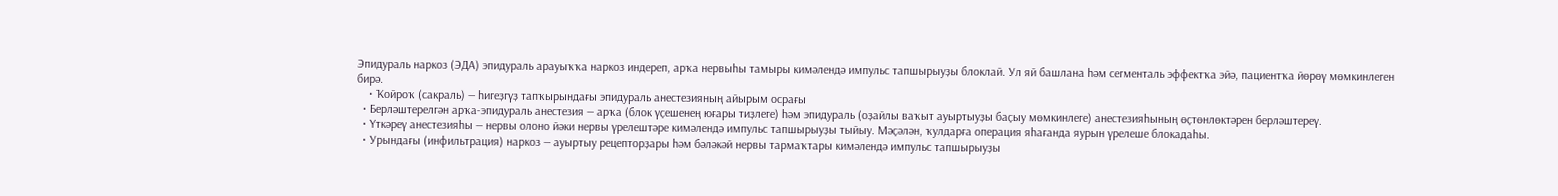Эпидураль наркоз (ЭДА) эпидураль арауыҡҡа наркоз индереп, арҡа нервыһы тамыры кимәлендә импульс тапшырыуҙы блоклай. Ул яй башлана һәм сегменталь эффектҡа эйә, пациентҡа йөрөү мөмкинлеген бирә.
    • Ҡойроҡ (сакраль) — һигеҙгүҙ тапҡырындағы эпидураль анестезияның айырым осрағы
  • Берләштерелгән арҡа-эпидураль анестезия — арҡа (блок үҫешенең юғары тиҙлеге) һәм эпидураль (оҙайлы ваҡыт ауыртыуҙы баҫыу мөмкинлеге) анестезияһының өҫтөнлөктәрен берләштереү.
  • Үткәреү анестезияһы — нервы олоно йәки нервы үрелештәре кимәлендә импульс тапшырыуҙы тыйыу. Мәҫәлән, ҡулдарға операция яһағанда яурын үрелеше блокадаһы.
  • Урындағы (инфильтрация) наркоз — ауыртыу рецепторҙары һәм бәләкәй нервы тармаҡтары кимәлендә импульс тапшырыуҙы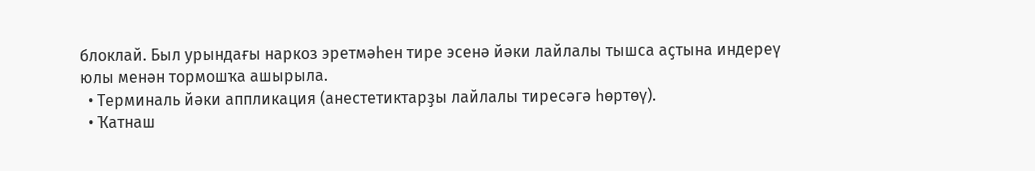блоклай. Был урындағы наркоз эретмәһен тире эсенә йәки лайлалы тышса аҫтына индереү юлы менән тормошҡа ашырыла.
  • Терминаль йәки аппликация (анестетиктарҙы лайлалы тиресәгә һөртөү).
  • Ҡатнаш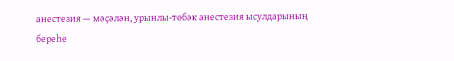анестезия — мәҫәлән, урынлы-төбәк анестезия ысулдарының береһе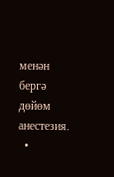менән бергә дөйөм анестезия.
  •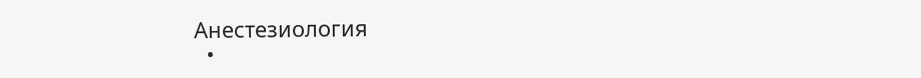Анестезиология
  •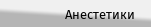Анестетики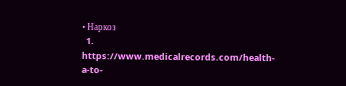• Наркоз
  1. https://www.medicalrecords.com/health-a-to-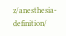z/anesthesia-definition/